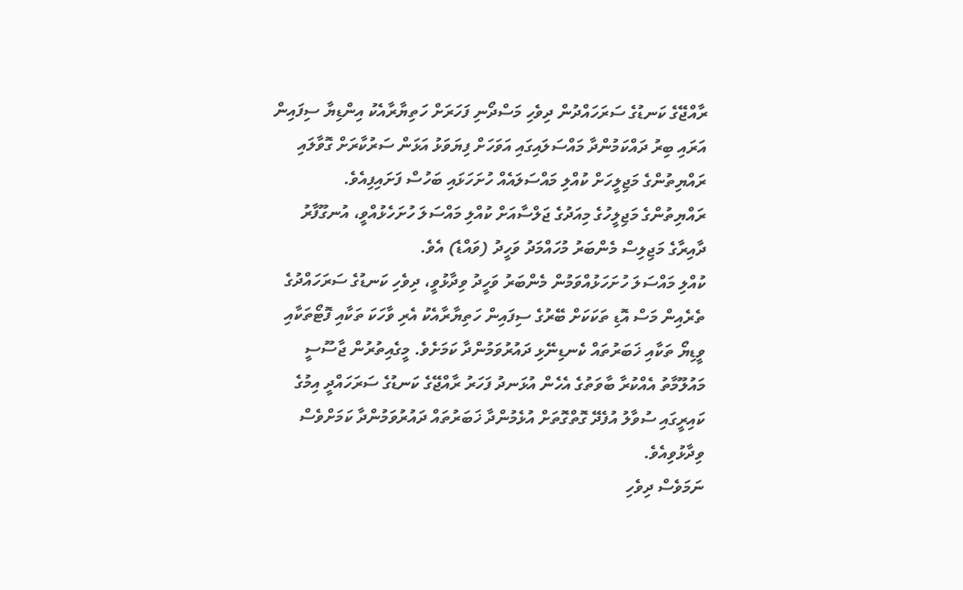ރާއްޖޭގެ ކަނޑުގެ ސަރަހައްދުން ދިވެހި މަސްދޯނި ފަހަރަށް ހަތިޔާރާއެކު އިންޑިޔާ ސިފައިން އަރައި ބިރު ދައްކަމުންދާ މައްސަލައިގައި އަވަހަށް ފިޔަވަޅު އަޅަން ސަރުކާރަށް ގޮވާލައި ރައްޔިތުންގެ މަޖިލީހަށް ކުއްލި މައްސަލައެއް ހުށަހަޅައި ބަހުސް ފަށައިފިއެވެ.
ރައްޔިތުންގެ މަޖިލީހުގެ މިއަދުގެ ޖަލްސާއަށް ކުއްލި މައްސަލަ ހުށަހެޅުއްވީ، އުނގޫފާރު ދާއިރާގެ މަޖިލިސް މެންބަރު މުހައްމަދު ވަހީދު (ވައްޑެ) އެވެ.
ކުއްލި މައްސަލަ ހުށަހަޅުއްވަމުން މެންބަރު ވަހީދު ވިދާޅުވީ، ދިވެހި ކަނޑުގެ ސަރަހައްދުގެ ތެރެއިން މަސް އޮޑި ތަކަކަށް ބޭރުގެ ސިފައިން ހަތިޔާރާއެކު އެރި ވާހަކަ ތަކާއި ފޮޓޯތަކާއި ވީޑިޔޯ ތަކާއި ޚަބަރުތައް ކެނޑިނޭޅި ދައުރުވަމުންދާ ކަމަށެވެ. މީގެއިތުރުން ޖާސޫސީ މައުލޫމާތު އެއްކުރާ ބާވަތުގެ އެހެން އުޅަނދު ފަހަރު ރާއްޖޭގެ ކަނޑުގެ ސަރަހައްދީ އިމުގެ ކައިރީގައި ސުވާލު އުފެދޭ ގޮތްގޮތަށް އުޅެމުންދާ ޚަބަރުތައް ދައުރުވަމުންދާ ކަމަށްވެސް ވިދާޅުވިއެވެ.
ނަމަވެސް ދިވެހި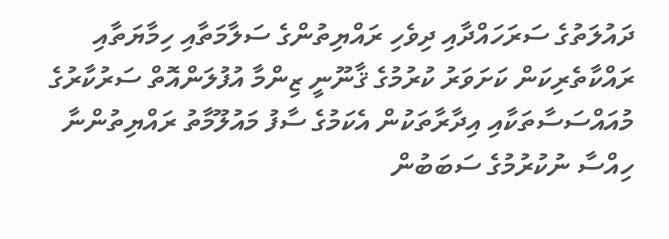ދައުލަތުގެ ސަރަހައްދާއި ދިވެހި ރައްޔިތުންގެ ސަލާމަތާއި ހިމާޔަތާއި ރައްކާތެރިކަން ކަށަވަރު ކުރުމުގެ ޤާނޫނީ ޒިންމާ އުފުލަންއޮތް ސަރުކާރުގެ މުއައްސަސާތަކާއި އިދާރާތަކުން އެކަމުގެ ސާފު މައުލޫމާތު ރައްޔިތުންނާ ހިއްސާ ނުކުރުމުގެ ސަބަބުން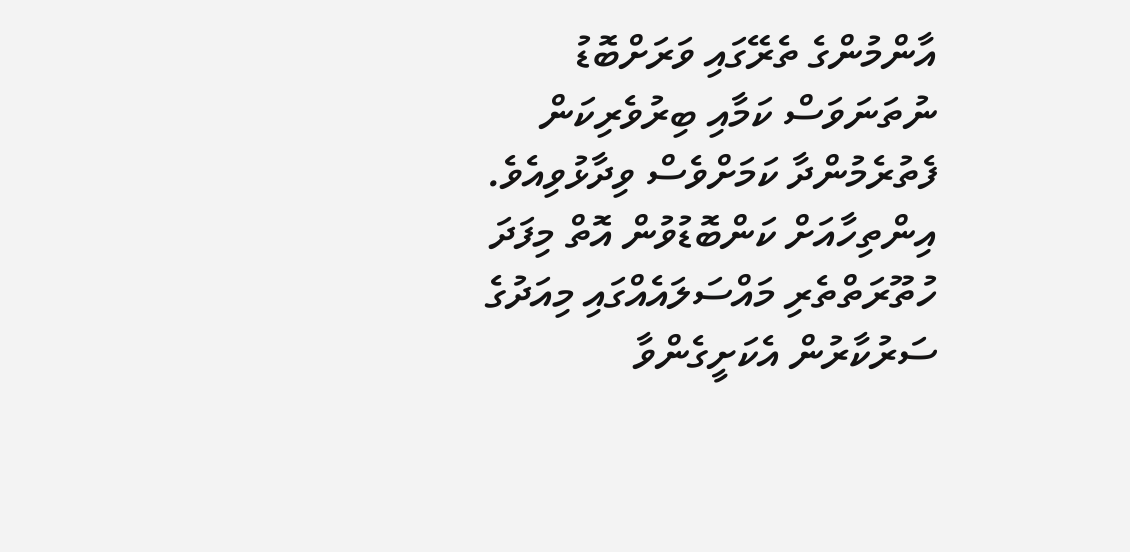އާންމުންގެ ތެރޭގައި ވަރަށްބޮޑު ނުތަނަވަސް ކަމާއި ބިރުވެރިކަން ފެތުރެމުންދާ ކަމަށްވެސް ވިދާޅުވިއެވެ.
އިންތިހާއަށް ކަންބޮޑުވުން އޮތް މިފަދަ ހުތޫރަތްތެރި މައްސަލައެއްގައި މިއަދުގެ ސަރުކާރުން އެކަށީގެންވާ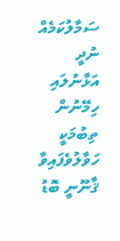ސަމާލުކަމެއް ނުދީ އަޅާނުލައި ހިމޭނުން ތިބުމަކީ ހަވާލުވެފައިވާ ޤާނޫނީ ބޮޑު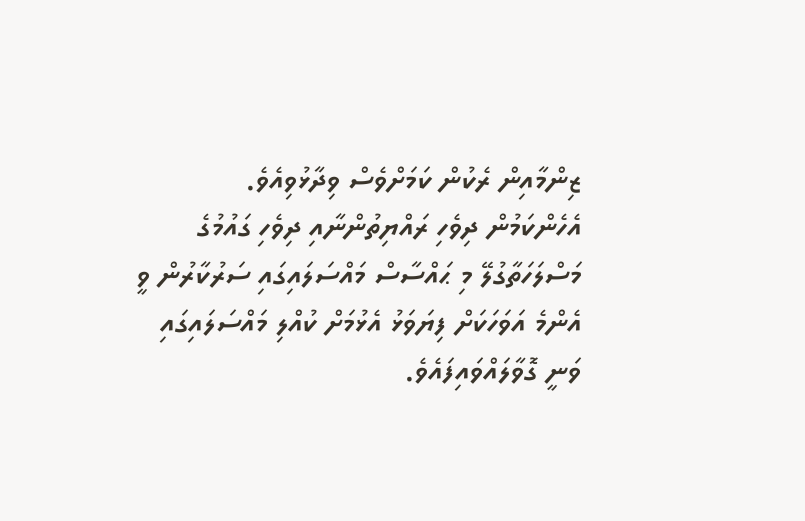ޒިންމާއިން ރެކުން ކަމަށްވެސް ވިދާޅުވިއެވެ.
އެހެންކަމުން ދިވެހި ރައްޔިތުންނާއި ދިވެހި ގައުމުގެ މަސްލަހަތާގުލޭ މި ޙައްސާސް މައްސަލައިގައި ސަރުކާރުން ވީ އެންމެ އަވަހަކަށް ފިޔަވަޅު އެޅުމަށް ކުއްލި މައްސަލައިގައި ވަނީ ގޮވާލައްވައިފައެވެ.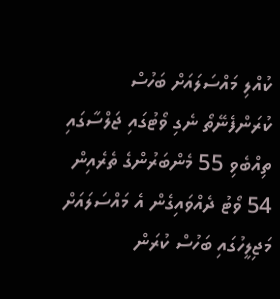ކުއްލި މައްސަލައަށް ބަހުސް ކުރަންފެނޭތޯ ނެގި ވޯޓުގައި ޖަލްސާގައި ތިއްބެވި 55 މެންބަރުންގެ ތެރެއިން 54 ވޯޓު ދެއްވައިގެން އެ މައްސަލައަށް މަޖިލީހުގައި ބަހުސް ކުރަން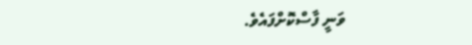ވަނީ ފާސްކޮށްފައެވެ.